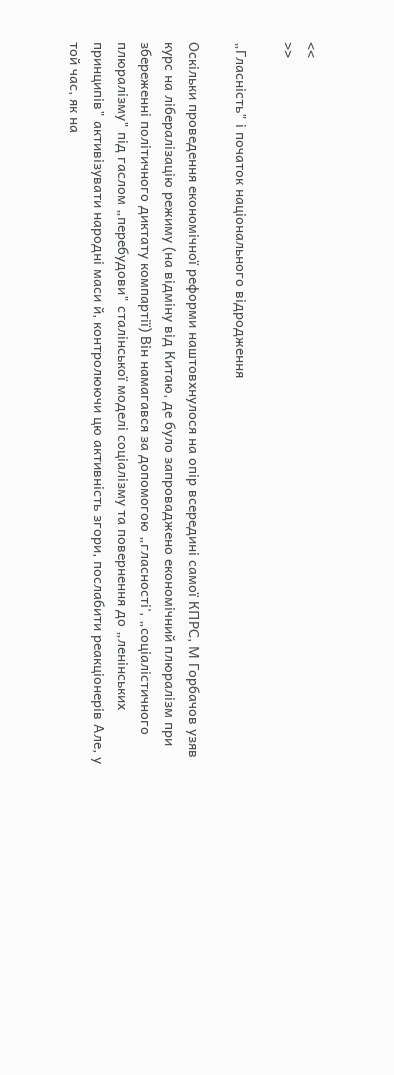<<
>>

„Гласність" і початок національного відродження

Оскільки проведення економічної реформи наштовхнулося на опір всередині самої КПРС, M Горбачов узяв курс на лібералізацію режиму (на відміну від Китаю, де було запроваджено економічний плюралізм при збереженні політичного диктату компартії) Він намагався за допомогою „гласності', „соціалістичного плюралізму" під гаслом „перебудови" сталінської моделі соціалізму та повернення до „ленінських принципів" активізувати народні маси й, контролюючи цю активність згори, послабити реакціонерів Але, у той час, як на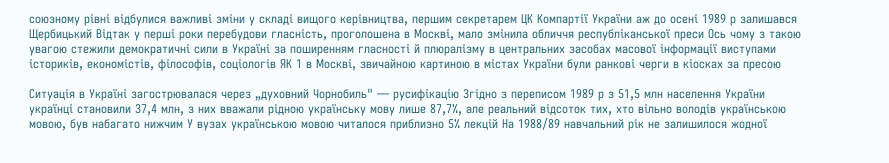союзному рівні відбулися важливі зміни у складі вищого керівництва, першим секретарем ЦК Компартії України аж до осені 1989 р залишався Щербицький Відтак у перші роки перебудови гласність, проголошена в Москві, мало змінила обличчя республіканської преси Ось чому з такою увагою стежили демократичні сили в Україні за поширенням гласності й плюралізму в центральних засобах масової інформації виступами істориків, економістів, філософів, соціологів ЯК 1 в Москві, звичайною картиною в містах України були ранкові черги в кіосках за пресою

Ситуація в Україні загострювалася через „духовний Чорнобиль" — русифікацію Згідно з переписом 1989 р з 51,5 млн населення України українці становили 37,4 млн, з них вважали рідною українську мову лише 87,7%, але реальний відсоток тих, хто вільно володів українською мовою, був набагато нижчим У вузах українською мовою читалося приблизно 5% лекцій На 1988/89 навчальний рік не залишилося жодної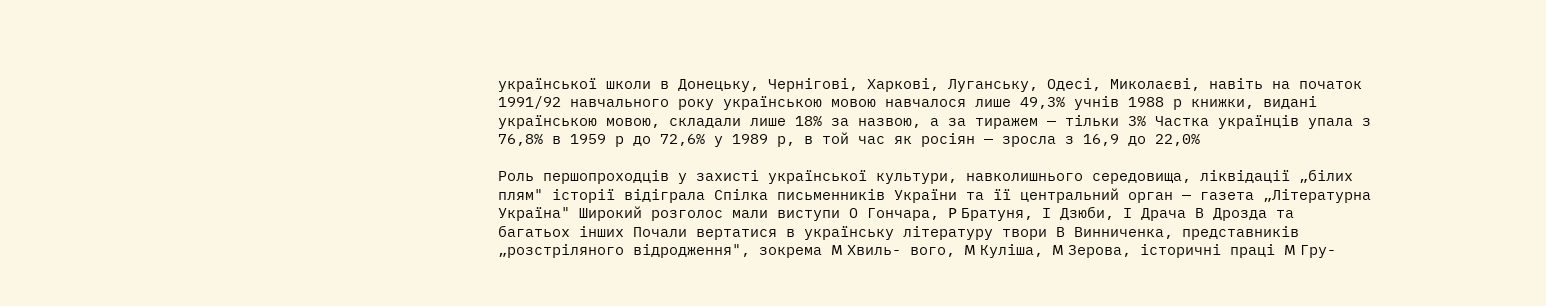української школи в Донецьку, Чернігові, Харкові, Луганську, Одесі, Миколаєві, навіть на початок 1991/92 навчального року українською мовою навчалося лише 49,3% учнів 1988 р книжки, видані українською мовою, складали лише 18% за назвою, а за тиражем — тільки 3% Частка українців упала з 76,8% в 1959 р до 72,6% у 1989 р, в той час як росіян — зросла з 16,9 до 22,0%

Роль першопроходців у захисті української культури, навколишнього середовища, ліквідації „білих плям" історії відіграла Спілка письменників України та її центральний орган — газета „Літературна Україна" Широкий розголос мали виступи О Гончара, P Братуня, І Дзюби, І Драча В Дрозда та багатьох інших Почали вертатися в українську літературу твори В Винниченка, представників „розстріляного відродження", зокрема M Хвиль- вого, M Куліша, M Зерова, історичні праці M Гру-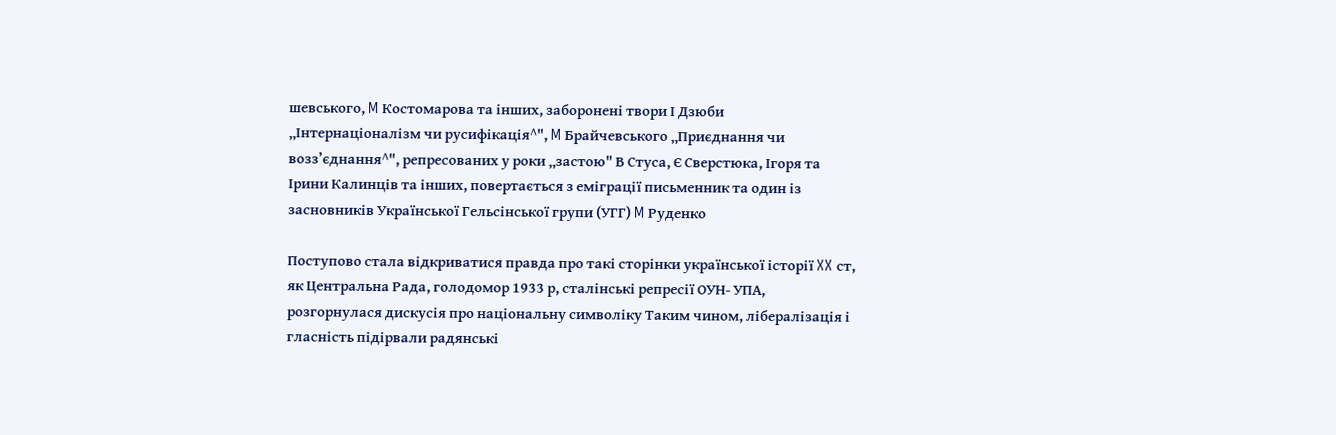шевського, M Костомарова та інших, заборонені твори І Дзюби „Інтернаціоналізм чи русифікація^", M Брайчевського „Приєднання чи возз’єднання^", репресованих у роки „застою" В Стуса, Є Сверстюка, Ігоря та Ірини Калинців та інших, повертається з еміграції письменник та один із засновників Української Гельсінської групи (УГГ) M Руденко

Поступово стала відкриватися правда про такі сторінки української історії XX ст, як Центральна Рада, голодомор 1933 р, сталінські репресії ОУН- УПА, розгорнулася дискусія про національну символіку Таким чином, лібералізація і гласність підірвали радянські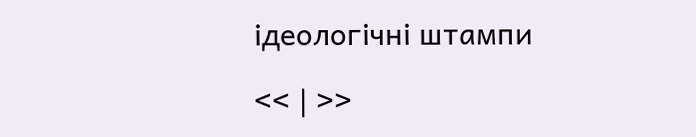ідеологічні штампи

<< | >>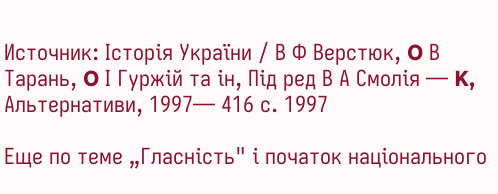Источник: Історія України / В Ф Верстюк, O В Тарань, O І Гуржій та ін, Під ред В А Смолія — K, Альтернативи, 1997— 416 с. 1997

Еще по теме „Гласність" і початок національного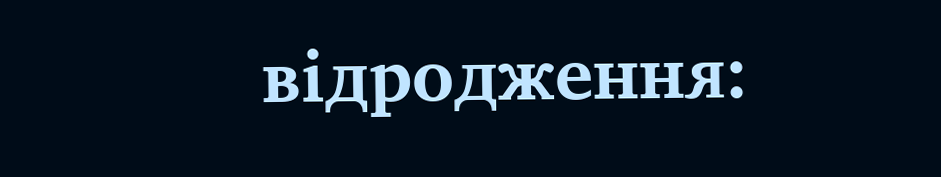відродження: